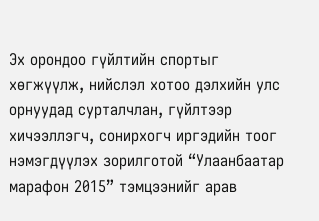Эх орондоо гүйлтийн спортыг хөгжүүлж, нийслэл хотоо дэлхийн улс орнуудад сурталчлан, гүйлтээр хичээллэгч, сонирхогч иргэдийн тоог нэмэгдүүлэх зорилготой “Улаанбаатар марафон 2015” тэмцээнийг арав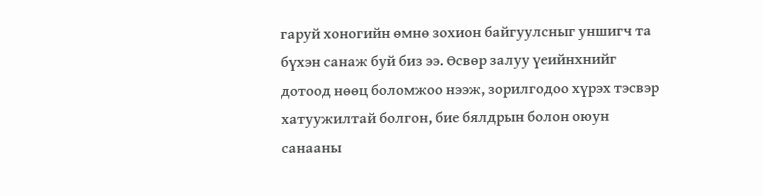гаруй хоногийн өмнө зохион байгуулсныг уншигч та бүхэн санаж буй биз ээ. Өсвөр залуу үеийнхнийг дотоод нөөц боломжоо нээж, зорилгодоо хүрэх тэсвэр хатуужилтай болгон, бие бялдрын болон оюун санааны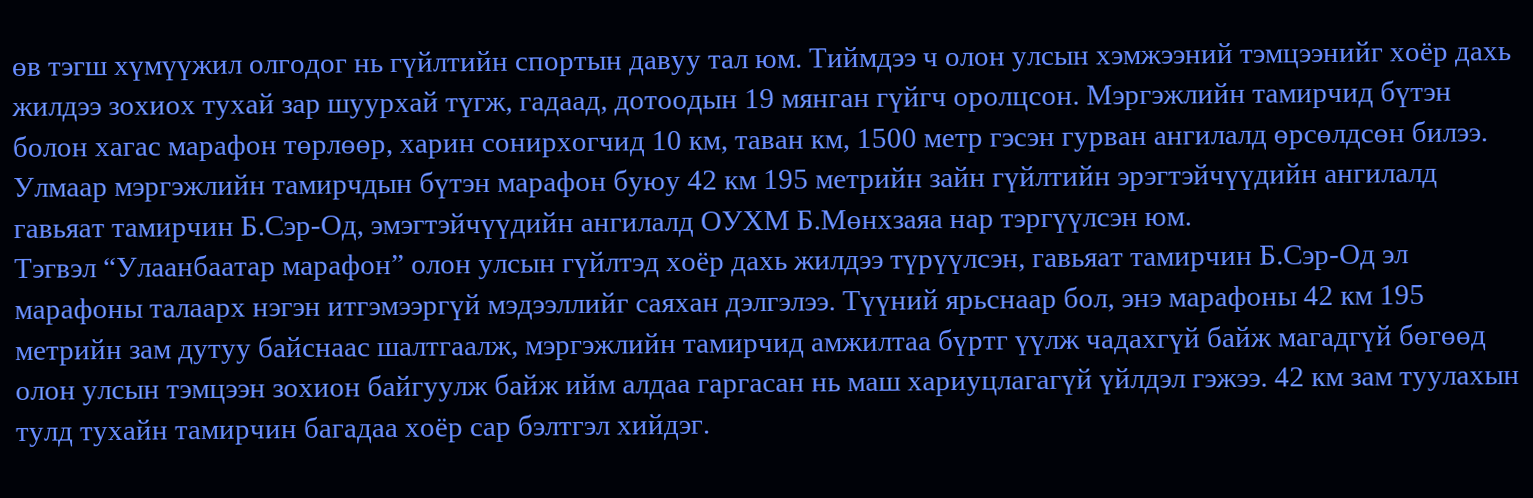өв тэгш хүмүүжил олгодог нь гүйлтийн спортын давуу тал юм. Тиймдээ ч олон улсын хэмжээний тэмцээнийг хоёр дахь жилдээ зохиох тухай зар шуурхай түгж, гадаад, дотоодын 19 мянган гүйгч оролцсон. Мэргэжлийн тамирчид бүтэн болон хагас марафон төрлөөр, харин сонирхогчид 10 км, таван км, 1500 метр гэсэн гурван ангилалд өрсөлдсөн билээ. Улмаар мэргэжлийн тамирчдын бүтэн марафон буюу 42 км 195 метрийн зайн гүйлтийн эрэгтэйчүүдийн ангилалд гавьяат тамирчин Б.Сэр-Од, эмэгтэйчүүдийн ангилалд ОУХМ Б.Мөнхзаяа нар тэргүүлсэн юм.
Тэгвэл “Улаанбаатар марафон” олон улсын гүйлтэд хоёр дахь жилдээ түрүүлсэн, гавьяат тамирчин Б.Сэр-Од эл марафоны талаарх нэгэн итгэмээргүй мэдээллийг саяхан дэлгэлээ. Түүний ярьснаар бол, энэ марафоны 42 км 195 метрийн зам дутуу байснаас шалтгаалж, мэргэжлийн тамирчид амжилтаа бүртг үүлж чадахгүй байж магадгүй бөгөөд олон улсын тэмцээн зохион байгуулж байж ийм алдаа гаргасан нь маш хариуцлагагүй үйлдэл гэжээ. 42 км зам туулахын тулд тухайн тамирчин багадаа хоёр сар бэлтгэл хийдэг.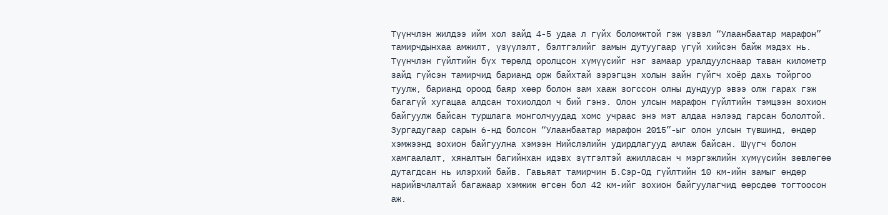Түүнчлэн жилдээ ийм хол зайд 4-5 удаа л гүйх боломжтой гэж үзвэл “Улаанбаатар марафон” тамирчдынхаа амжилт, үзүүлэлт, бэлтгэлийг замын дутуугаар үгүй хийсэн байж мэдэх нь.
Түүнчлэн гүйлтийн бүх төрөлд оролцсон хүмүүсийг нэг замаар уралдуулснаар таван километр зайд гүйсэн тамирчид барианд орж байхтай зэрэгцэн холын зайн гүйгч хоёр дахь тойргоо туулж, барианд ороод баяр хөөр болон зам хааж зогссон олны дундуур эвээ олж гарах гэж багагүй хугацаа алдсан тохиолдол ч бий гэнэ. Олон улсын марафон гүйлтийн тэмцээн зохион байгуулж байсан туршлага монголчуудад хомс учраас энэ мэт алдаа нэлээд гарсан бололтой. Зургадугаар сарын 6-нд болсон “Улаанбаатар марафон 2015”-ыг олон улсын түвшинд, өндөр хэмжээнд зохион байгуулна хэмээн Нийслэлийн удирдлагууд амлаж байсан. Шүүгч болон хамгаалалт, хяналтын багийнхан идэвх зүтгэлтэй ажилласан ч мэргэжлийн хүмүүсийн зөвлөгөө дутагдсан нь илэрхий байв. Гавьяат тамирчин Б.Сэр-Од гүйлтийн 10 км-ийн замыг өндөр нарийвчлалтай багажаар хэмжиж өгсөн бол 42 км-ийг зохион байгуулагчид өөрсдөө тогтоосон аж.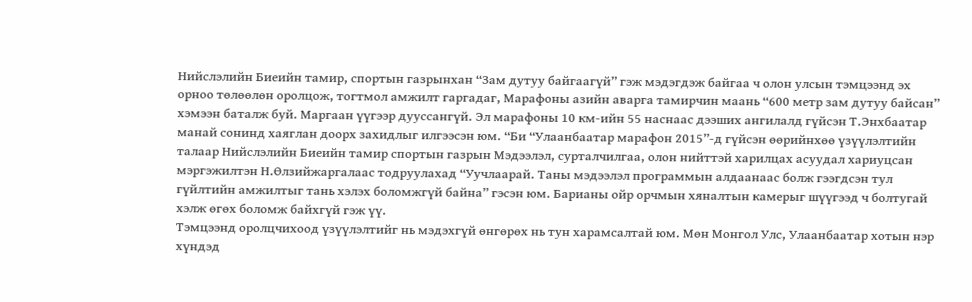Нийслэлийн Биеийн тамир, спортын газрынхан “Зам дутуу байгаагүй” гэж мэдэгдэж байгаа ч олон улсын тэмцээнд эх орноо төлөөлөн оролцож, тогтмол амжилт гаргадаг, Марафоны азийн аварга тамирчин маань “600 метр зам дутуу байсан” хэмээн баталж буй. Маргаан үүгээр дууссангүй. Эл марафоны 10 км-ийн 55 наснаас дээших ангилалд гүйсэн Т.Энхбаатар манай сонинд хаяглан доорх захидлыг илгээсэн юм. “Би “Улаанбаатар марафон 2015”-д гүйсэн өөрийнхөө үзүүлэлтийн талаар Нийслэлийн Биеийн тамир спортын газрын Мэдээлэл, сурталчилгаа, олон нийттэй харилцах асуудал хариуцсан мэргэжилтэн Н.Өлзийжаргалаас тодруулахад “Уучлаарай. Таны мэдээлэл программын алдаанаас болж гээгдсэн тул гүйлтийн амжилтыг тань хэлэх боломжгүй байна” гэсэн юм. Барианы ойр орчмын хяналтын камерыг шүүгээд ч болтугай хэлж өгөх боломж байхгүй гэж үү.
Тэмцээнд оролцчихоод үзүүлэлтийг нь мэдэхгүй өнгөрөх нь тун харамсалтай юм. Мөн Монгол Улс, Улаанбаатар хотын нэр хүндэд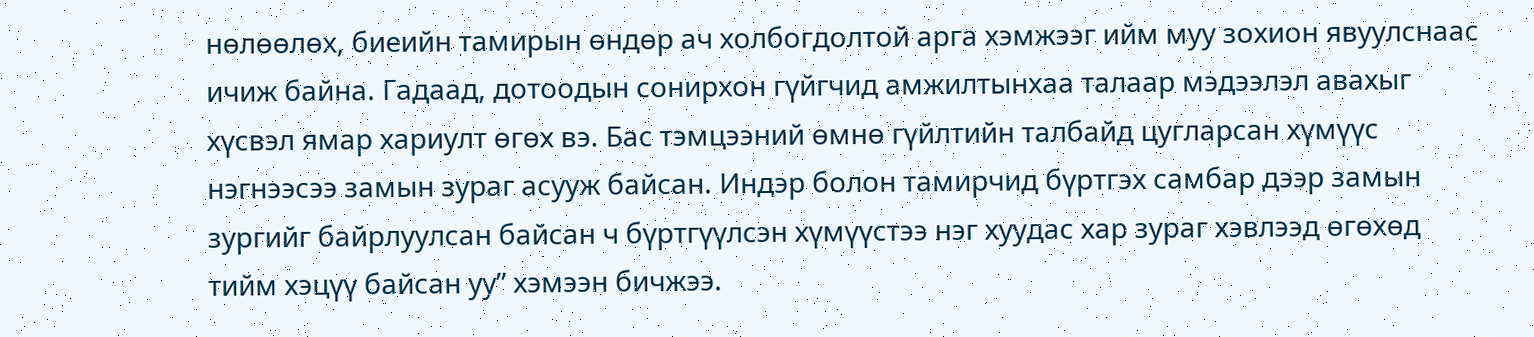нөлөөлөх, биеийн тамирын өндөр ач холбогдолтой арга хэмжээг ийм муу зохион явуулснаас ичиж байна. Гадаад, дотоодын сонирхон гүйгчид амжилтынхаа талаар мэдээлэл авахыг хүсвэл ямар хариулт өгөх вэ. Бас тэмцээний өмнө гүйлтийн талбайд цугларсан хүмүүс нэгнээсээ замын зураг асууж байсан. Индэр болон тамирчид бүртгэх самбар дээр замын зургийг байрлуулсан байсан ч бүртгүүлсэн хүмүүстээ нэг хуудас хар зураг хэвлээд өгөхөд тийм хэцүү байсан уу” хэмээн бичжээ.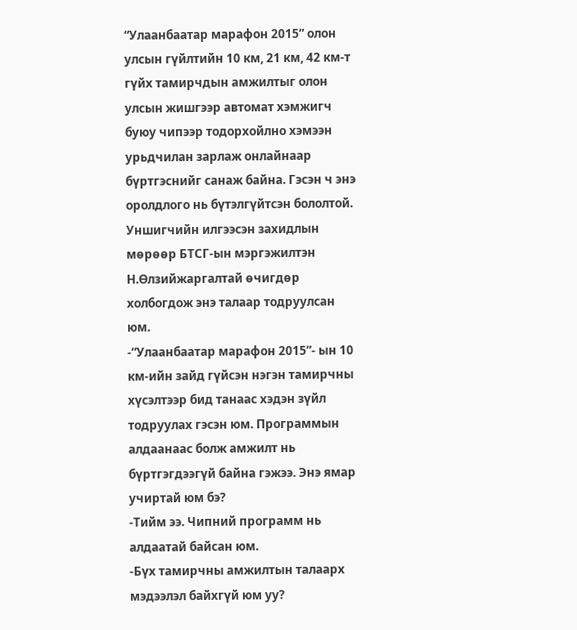“Улаанбаатар марафон 2015” олон улсын гүйлтийн 10 км, 21 км, 42 км-т гүйх тамирчдын амжилтыг олон улсын жишгээр автомат хэмжигч буюу чипээр тодорхойлно хэмээн урьдчилан зарлаж онлайнаар бүртгэснийг санаж байна. Гэсэн ч энэ оролдлого нь бүтэлгүйтсэн бололтой.
Уншигчийн илгээсэн захидлын мөрөөр БТСГ-ын мэргэжилтэн Н.Өлзийжаргалтай өчигдөр холбогдож энэ талаар тодруулсан юм.
-“Улаанбаатар марафон 2015”- ын 10 км-ийн зайд гүйсэн нэгэн тамирчны хүсэлтээр бид танаас хэдэн зүйл тодруулах гэсэн юм. Программын алдаанаас болж амжилт нь бүртгэгдээгүй байна гэжээ. Энэ ямар учиртай юм бэ?
-Тийм ээ. Чипний программ нь алдаатай байсан юм.
-Бүх тамирчны амжилтын талаарх мэдээлэл байхгүй юм уу?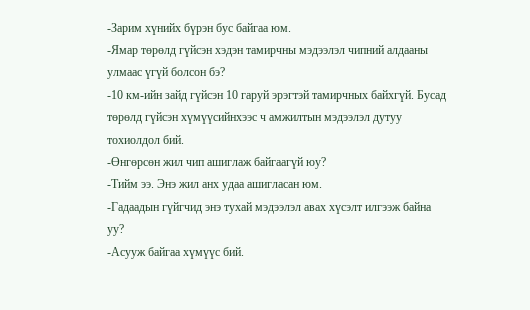-Зарим хүнийх бүрэн бус байгаа юм.
-Ямар төрөлд гүйсэн хэдэн тамирчны мэдээлэл чипний алдааны улмаас үгүй болсон бэ?
-10 км-ийн зайд гүйсэн 10 гаруй эрэгтэй тамирчных байхгүй. Бусад төрөлд гүйсэн хүмүүсийнхээс ч амжилтын мэдээлэл дутуу тохиолдол бий.
-Өнгөрсөн жил чип ашиглаж байгаагүй юу?
-Тийм ээ. Энэ жил анх удаа ашигласан юм.
-Гадаадын гүйгчид энэ тухай мэдээлэл авах хүсэлт илгээж байна уу?
-Асууж байгаа хүмүүс бий.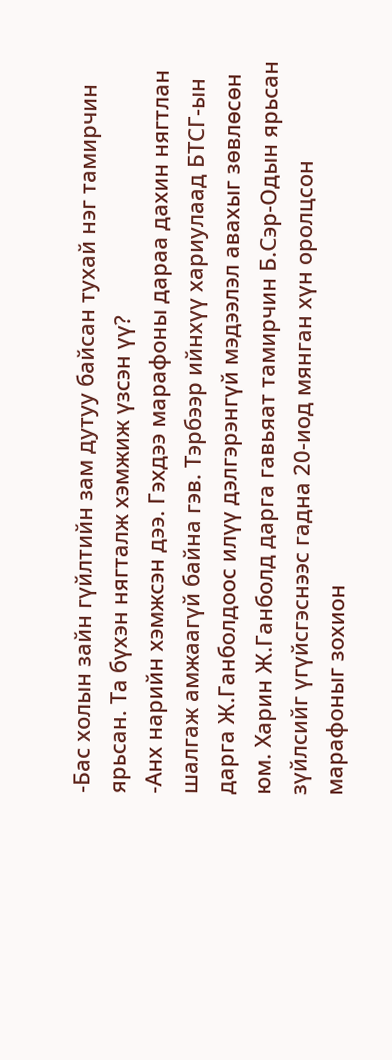-Бас холын зайн гүйлтийн зам дутуу байсан тухай нэг тамирчин ярьсан. Та бүхэн нягталж хэмжиж үзсэн үү?
-Анх нарийн хэмжсэн дээ. Гэхдээ марафоны дараа дахин нягтлан шалгаж амжаагүй байна гэв. Тэрбээр ийнхүү хариулаад БТСГ-ын дарга Ж.Ганболдоос илүү дэлгэрэнгүй мэдээлэл авахыг зөвлөсөн юм. Харин Ж.Ганболд дарга гавьяат тамирчин Б.Сэр-Одын ярьсан зүйлсийг үгүйсгэснээс гадна 20-иод мянган хүн оролцсон марафоныг зохион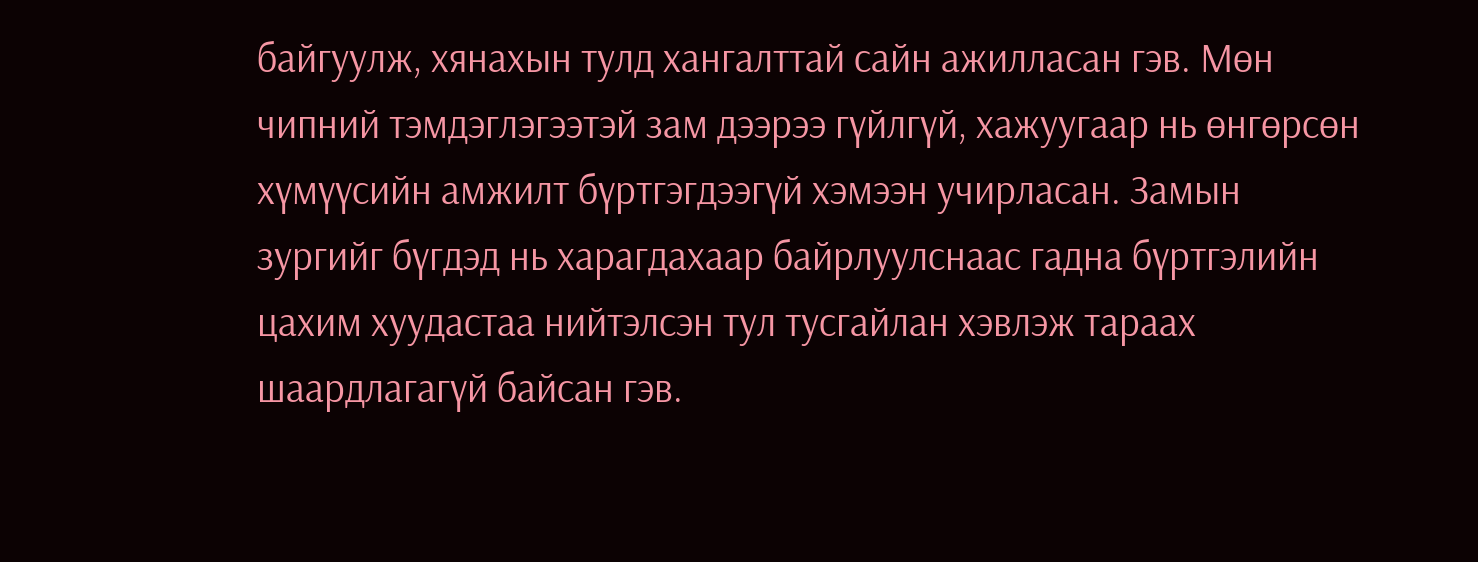байгуулж, хянахын тулд хангалттай сайн ажилласан гэв. Мөн чипний тэмдэглэгээтэй зам дээрээ гүйлгүй, хажуугаар нь өнгөрсөн хүмүүсийн амжилт бүртгэгдээгүй хэмээн учирласан. Замын зургийг бүгдэд нь харагдахаар байрлуулснаас гадна бүртгэлийн цахим хуудастаа нийтэлсэн тул тусгайлан хэвлэж тараах шаардлагагүй байсан гэв.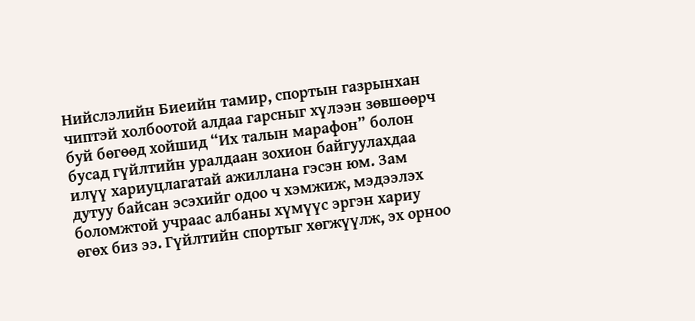Нийслэлийн Биеийн тамир, спортын газрынхан чиптэй холбоотой алдаа гарсныг хүлээн зөвшөөрч буй бөгөөд хойшид “Их талын марафон” болон бусад гүйлтийн уралдаан зохион байгуулахдаа илүү хариуцлагатай ажиллана гэсэн юм. Зам дутуу байсан эсэхийг одоо ч хэмжиж, мэдээлэх боломжтой учраас албаны хүмүүс эргэн хариу өгөх биз ээ. Гүйлтийн спортыг хөгжүүлж, эх орноо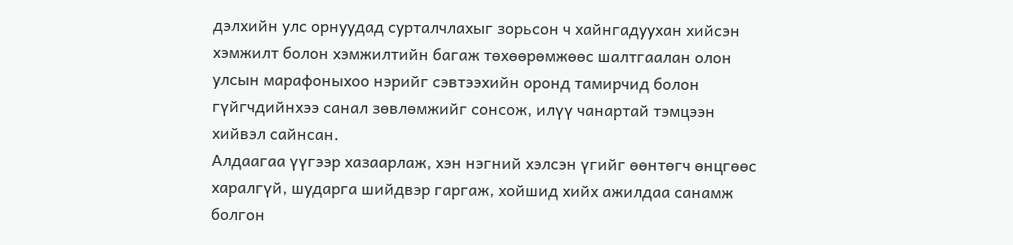дэлхийн улс орнуудад сурталчлахыг зорьсон ч хайнгадуухан хийсэн хэмжилт болон хэмжилтийн багаж төхөөрөмжөөс шалтгаалан олон улсын марафоныхоо нэрийг сэвтээхийн оронд тамирчид болон гүйгчдийнхээ санал зөвлөмжийг сонсож, илүү чанартай тэмцээн хийвэл сайнсан.
Алдаагаа үүгээр хазаарлаж, хэн нэгний хэлсэн үгийг өөнтөгч өнцгөөс харалгүй, шударга шийдвэр гаргаж, хойшид хийх ажилдаа санамж болгон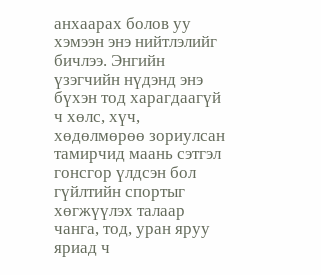анхаарах болов уу хэмээн энэ нийтлэлийг бичлээ. Энгийн үзэгчийн нүдэнд энэ бүхэн тод харагдаагүй ч хөлс, хүч, хөдөлмөрөө зориулсан тамирчид маань сэтгэл гонсгор үлдсэн бол гүйлтийн спортыг хөгжүүлэх талаар чанга, тод, уран яруу яриад ч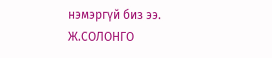нэмэргүй биз ээ.
Ж.СОЛОНГО